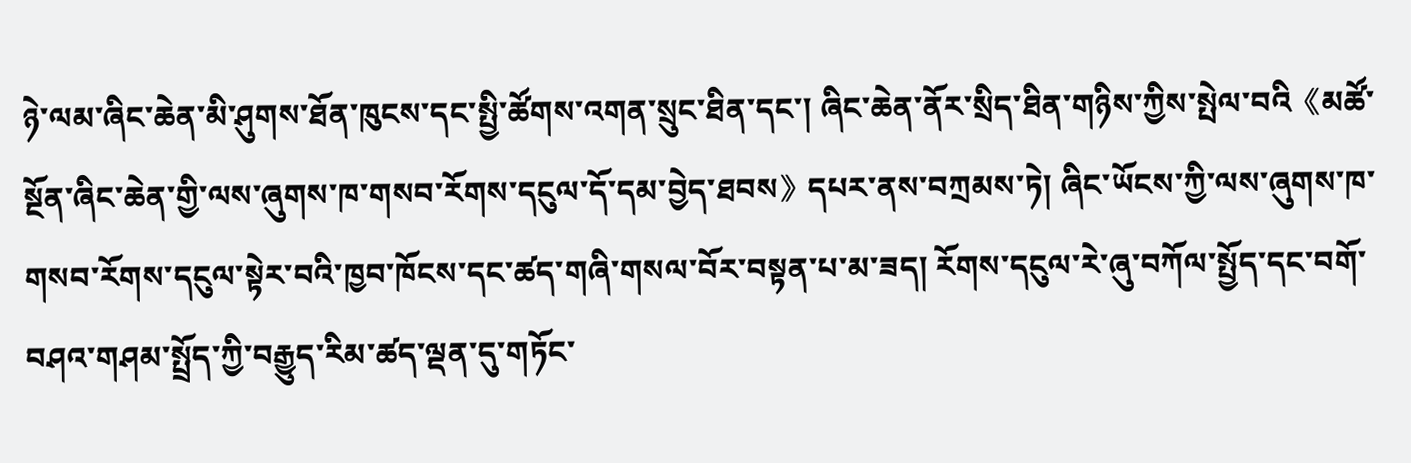ཉེ་ལམ་ཞིང་ཆེན་མི་ཤུགས་ཐོན་ཁུངས་དང་སྤྱི་ཚོགས་འགན་སྲུང་ཐིན་དང་། ཞིང་ཆེན་ནོར་སྲིད་ཐིན་གཉིས་ཀྱིས་སྤེལ་བའི《མཚོ་སྔོན་ཞིང་ཆེན་གྱི་ལས་ཞུགས་ཁ་གསབ་རོགས་དངུལ་དོ་དམ་བྱེད་ཐབས》དཔར་ནས་བཀྲམས་ཏེ། ཞིང་ཡོངས་ཀྱི་ལས་ཞུགས་ཁ་གསབ་རོགས་དངུལ་སྟེར་བའི་ཁྱབ་ཁོངས་དང་ཚད་གཞི་གསལ་བོར་བསྟན་པ་མ་ཟད། རོགས་དངུལ་རེ་ཞུ་བཀོལ་སྤྱོད་དང་བགོ་བཤའ་གཤམ་སྤྲོད་ཀྱི་བརྒྱུད་རིམ་ཚད་ལྡན་དུ་གཏོང་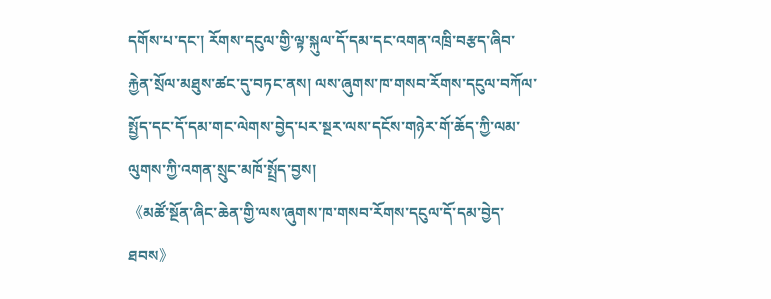དགོས་པ་དང་། རོགས་དངུལ་གྱི་ལྟ་སྐུལ་དོ་དམ་དང་འགན་འཁྲི་བརྩད་ཞིབ་རྐྱེན་སྲོལ་མཐུས་ཚང་དུ་བཏང་ནས། ལས་ཞུགས་ཁ་གསབ་རོགས་དངུལ་བཀོལ་སྤྱོད་དང་དོ་དམ་གང་ལེགས་བྱེད་པར་སྔར་ལས་དངོས་གཉེར་གོ་ཆོད་ཀྱི་ལམ་ལུགས་ཀྱི་འགན་སྲུང་མཁོ་སྤྲོད་བྱས།
《མཚོ་སྔོན་ཞིང་ཆེན་གྱི་ལས་ཞུགས་ཁ་གསབ་རོགས་དངུལ་དོ་དམ་བྱེད་ཐབས》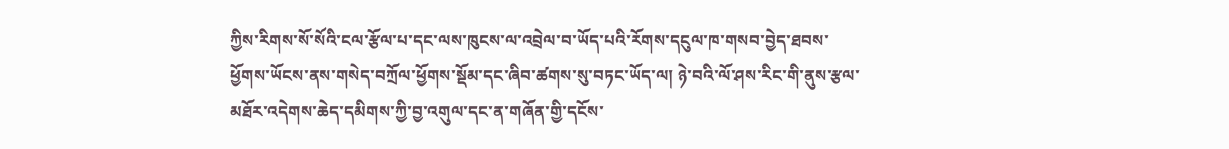ཀྱིས་རིགས་སོ་སོའི་ངལ་རྩོལ་པ་དང་ལས་ཁུངས་ལ་འབྲེལ་བ་ཡོད་པའི་རོགས་དངུལ་ཁ་གསབ་བྱེད་ཐབས་ཕྱོགས་ཡོངས་ནས་གསེད་བཀྲོལ་ཕྱོགས་སྡོམ་དང་ཞིབ་ཚགས་སུ་བཏང་ཡོད་ལ། ཉེ་བའི་ལོ་ཤས་རིང་གི་ནུས་རྩལ་མཐོར་འདེགས་ཆེད་དམིགས་ཀྱི་བྱ་འགུལ་དང་ན་གཞོན་གྱི་དངོས་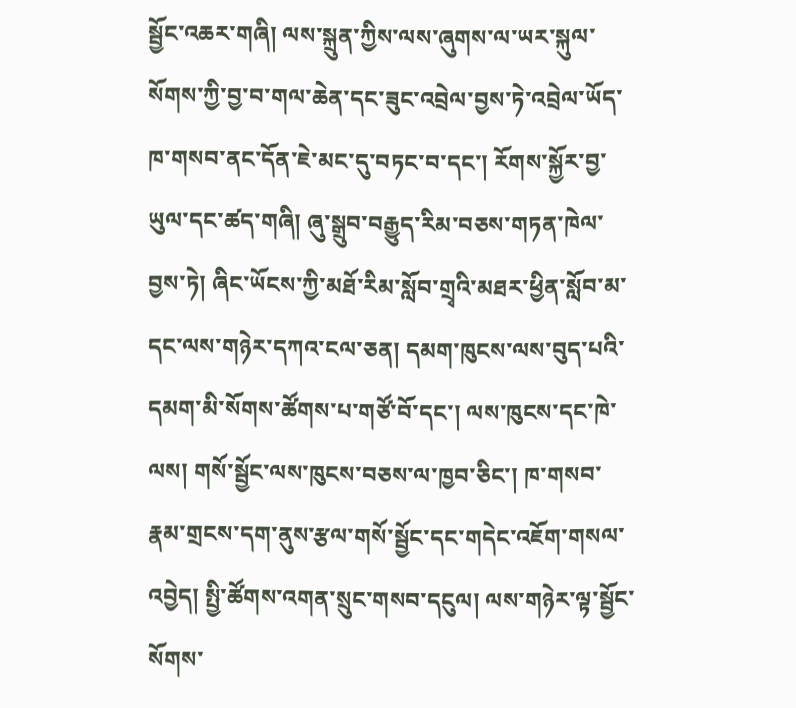སྦྱོང་འཆར་གཞི། ལས་སྐྲུན་ཀྱིས་ལས་ཞུགས་ལ་ཡར་སྐུལ་སོགས་ཀྱི་བྱ་བ་གལ་ཆེན་དང་ཟུང་འབྲེལ་བྱས་ཏེ་འབྲེལ་ཡོད་ཁ་གསབ་ནང་དོན་ཇེ་མང་དུ་བཏང་བ་དང་། རོགས་སྐྱོར་བྱ་ཡུལ་དང་ཚད་གཞི། ཞུ་སྒྲུབ་བརྒྱུད་རིམ་བཅས་གཏན་ཁེལ་བྱས་ཏེ། ཞིང་ཡོངས་ཀྱི་མཐོ་རིམ་སློབ་གྲྭའི་མཐར་ཕྱིན་སློབ་མ་དང་ལས་གཉེར་དཀའ་ངལ་ཅན། དམག་ཁུངས་ལས་བུད་པའི་དམག་མི་སོགས་ཚོགས་པ་གཙོ་བོ་དང་། ལས་ཁུངས་དང་ཁེ་ལས། གསོ་སྦྱོང་ལས་ཁུངས་བཅས་ལ་ཁྱབ་ཅིང་། ཁ་གསབ་རྣམ་གྲངས་དག་ནུས་རྩལ་གསོ་སྦྱོང་དང་གདེང་འཇོག་གསལ་འབྱེད། སྤྱི་ཚོགས་འགན་སྲུང་གསབ་དངུལ། ལས་གཉེར་ལྟ་སྦྱོང་སོགས་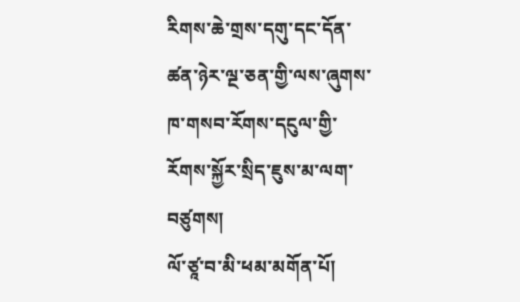རིགས་ཆེ་གྲས་དགུ་དང་དོན་ཚན་ཉེར་ལྔ་ཅན་གྱི་ལས་ཞུགས་ཁ་གསབ་རོགས་དངུལ་གྱི་རོགས་སྐྱོར་སྲིད་ཇུས་མ་ལག་བཙུགས།
ལོ་ཙཱ་བ་མི་ཕམ་མགོན་པོ།